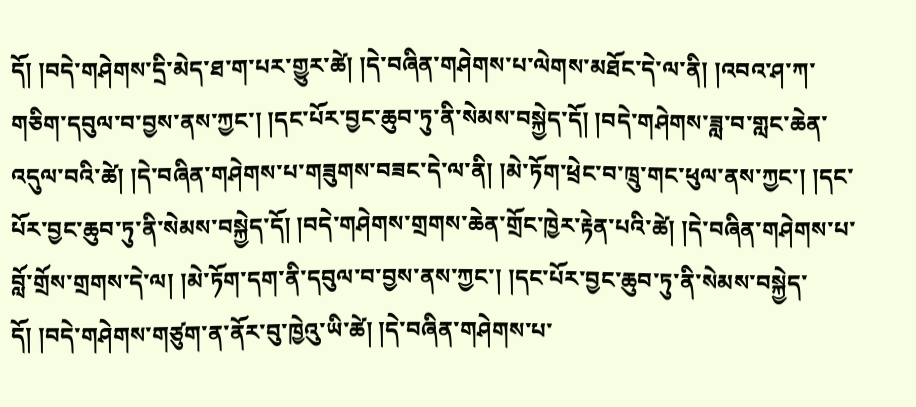དོ། །བདེ་གཤེགས་དྲི་མེད་ཐ་ག་པར་གྱུར་ཚེ། །དེ་བཞིན་གཤེགས་པ་ལེགས་མཐོང་དེ་ལ་ནི། །འབའ་ཤ་ཀ་གཅིག་དབུལ་བ་བྱས་ནས་ཀྱང་། །དང་པོར་བྱང་ཆུབ་ཏུ་ནི་སེམས་བསྐྱེད་དོ། །བདེ་གཤེགས་ཟླ་བ་གླང་ཆེན་འདུལ་བའི་ཚེ། །དེ་བཞིན་གཤེགས་པ་གཟུགས་བཟང་དེ་ལ་ནི། །མེ་ཏོག་ཕྲེང་བ་ཁྲུ་གང་ཕུལ་ནས་ཀྱང་། །དང་པོར་བྱང་ཆུབ་ཏུ་ནི་སེམས་བསྐྱེད་དོ། །བདེ་གཤེགས་གྲགས་ཆེན་གྲོང་ཁྱེར་རྟེན་པའི་ཚེ། །དེ་བཞིན་གཤེགས་པ་བློ་གྲོས་གྲགས་དེ་ལ། །མེ་ཏོག་དག་ནི་དབུལ་བ་བྱས་ནས་ཀྱང་། །དང་པོར་བྱང་ཆུབ་ཏུ་ནི་སེམས་བསྐྱེད་དོ། །བདེ་གཤེགས་གཙུག་ན་ནོར་བུ་ཁྱེའུ་ཡི་ཚེ། །དེ་བཞིན་གཤེགས་པ་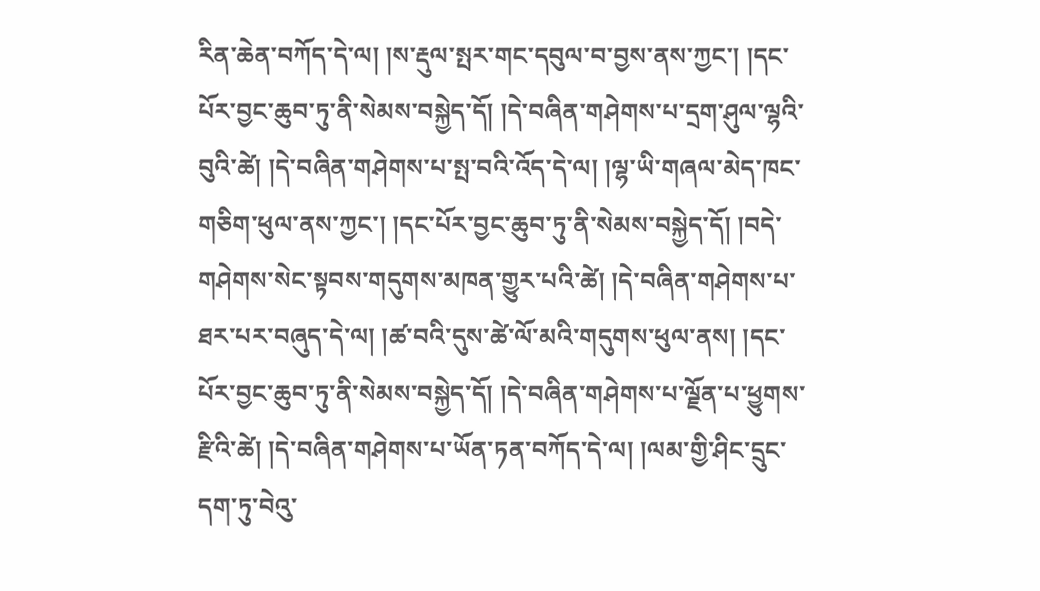རིན་ཆེན་བཀོད་དེ་ལ། །ས་རྡུལ་སྤར་གང་དབུལ་བ་བྱས་ནས་ཀྱང་། །དང་པོར་བྱང་ཆུབ་ཏུ་ནི་སེམས་བསྐྱེད་དོ། །དེ་བཞིན་གཤེགས་པ་དྲག་ཤུལ་ལྷའི་བུའི་ཚེ། །དེ་བཞིན་གཤེགས་པ་སྤ་བའི་འོད་དེ་ལ། །ལྷ་ཡི་གཞལ་མེད་ཁང་གཅིག་ཕུལ་ནས་ཀྱང་། །དང་པོར་བྱང་ཆུབ་ཏུ་ནི་སེམས་བསྐྱེད་དོ། །བདེ་གཤེགས་སེང་སྟབས་གདུགས་མཁན་གྱུར་པའི་ཚེ། །དེ་བཞིན་གཤེགས་པ་ཐར་པར་བཞུད་དེ་ལ། །ཚ་བའི་དུས་ཚེ་ལོ་མའི་གདུགས་ཕུལ་ནས། །དང་པོར་བྱང་ཆུབ་ཏུ་ནི་སེམས་བསྐྱེད་དོ། །དེ་བཞིན་གཤེགས་པ་ལྗོན་པ་ཕྱུགས་རྫིའི་ཚེ། །དེ་བཞིན་གཤེགས་པ་ཡོན་ཏན་བཀོད་དེ་ལ། །ལམ་གྱི་ཤིང་དྲུང་དག་ཏུ་བེའུ་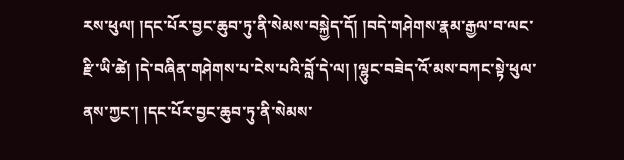རས་ཕུལ། །དང་པོར་བྱང་ཆུབ་ཏུ་ནི་སེམས་བསྐྱེད་དོ། །བདེ་གཤེགས་རྣམ་རྒྱལ་བ་ལང་རྫི་ཡི་ཚེ། །དེ་བཞིན་གཤེགས་པ་ངེས་པའི་བློ་དེ་ལ། །ལྷུང་བཟེད་འོ་མས་བཀང་སྟེ་ཕུལ་ནས་ཀྱང་། །དང་པོར་བྱང་ཆུབ་ཏུ་ནི་སེམས་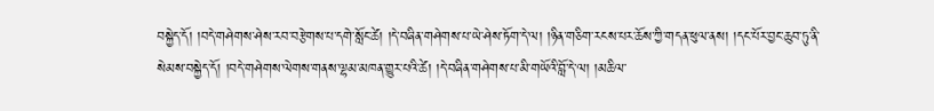བསྐྱེད་དོ། །བདེ་གཤེགས་ཤེས་རབ་བརྩེགས་པ་དགེ་སློང་ཚེ། །དེ་བཞིན་གཤེགས་པ་ཡེ་ཤེས་ཏོག་དེ་ལ། །ཉིན་གཅིག་རངས་པར་ཆོས་ཀྱི་གདན་ཕུལ་ནས། །དང་པོར་བྱང་ཆུབ་ཏུ་ནི་སེམས་བསྐྱེད་དོ། །བདེ་གཤེགས་ལེགས་གནས་ལྷམ་མཁན་གྱུར་པའི་ཚེ། །དེ་བཞིན་གཤེགས་པ་མི་གཡོའི་བློ་དེ་ལ། །མཆིལ་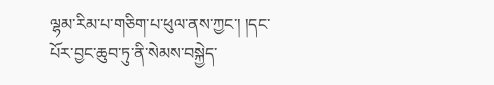ལྷམ་རིམ་པ་གཅིག་པ་ཕུལ་ནས་ཀྱང་། །དང་པོར་བྱང་ཆུབ་ཏུ་ནི་སེམས་བསྐྱེད་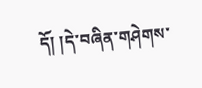དོ། །དེ་བཞིན་གཤེགས་